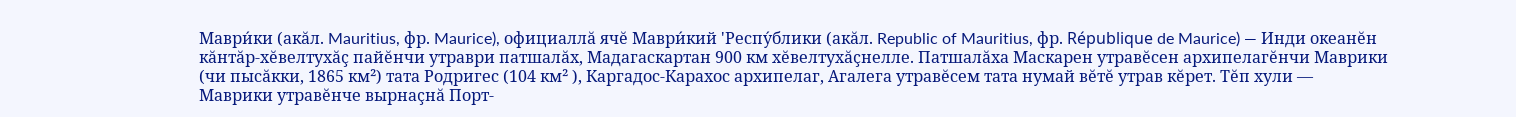Маври́ки (акăл. Mauritius, фр. Maurice), официаллă ячĕ Маври́кий 'Респу́блики (акăл. Republic of Mauritius, фр. République de Maurice) — Инди океанĕн кăнтăр-хĕвелтухăç пайĕнчи утраври патшалăх, Мадагаскартан 900 км хĕвелтухăçнелле. Патшалăха Маскарен утравĕсен архипелагĕнчи Маврики (чи пысăкки, 1865 км²) тата Родригес (104 км² ), Каргадос-Карахос архипелаг, Агалега утравĕсем тата нумай вĕтĕ утрав кĕрет. Тĕп хули — Маврики утравĕнче вырнаçнă Порт-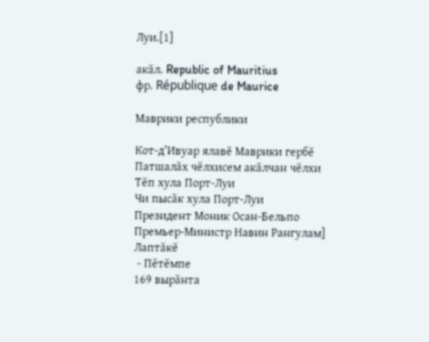Луи.[1]

акăл. Republic of Mauritius
фр. République de Maurice

Маврики республики

Кот-д’Ивуар ялавĕ Маврики гербĕ
Патшалăх чĕлхисем акăлчан чĕлхи
Тĕп хула Порт-Луи
Чи пысăк хула Порт-Луи
Президент Моник Осан-Бельпо
Премьер-Министр Навин Рангулам]
Лаптăкĕ
 - Пĕтĕмпе
169 вырăнта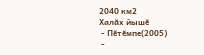2040 км2
Халăх йышĕ
 - Пĕтĕмпе(2005)
 -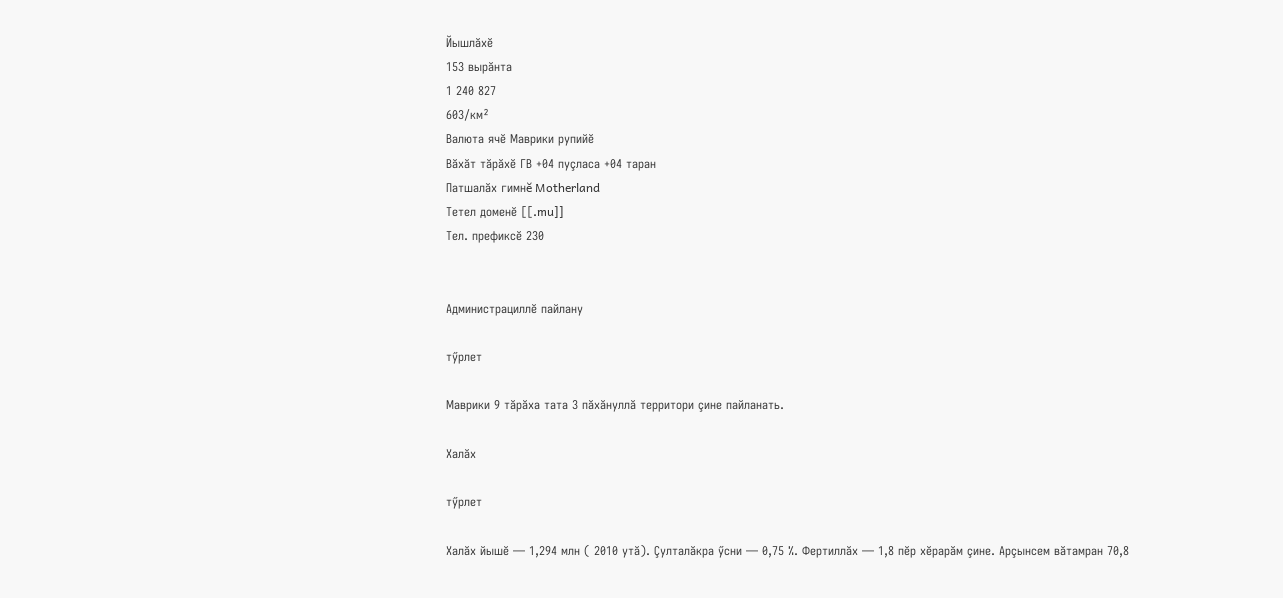Йышлăхĕ
153 вырăнта
1 240 827
603/км²
Валюта ячĕ Маврики рупийĕ
Вăхăт тăрăхĕ ГВ +04 пуçласа +04 таран
Патшалăх гимнĕ Motherland
Тетел доменĕ [[.mu]]
Тел. префиксĕ 230


Администрациллĕ пайлану

тӳрлет

Маврики 9 тăрăха тата 3 пăхăнуллă территори çине пайланать.

Халăх

тӳрлет

Халăх йышĕ — 1,294 млн ( 2010 утă). Çулталăкра ӳсни — 0,75 %. Фертиллăх — 1,8 пĕр хĕрарăм çине. Арçынсем вăтамран 70,8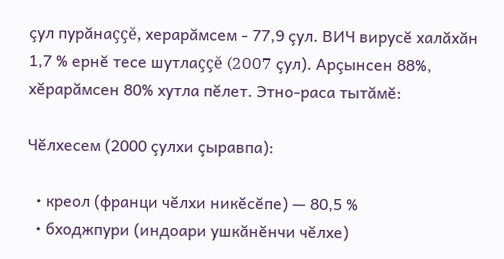çул пурăнаççĕ, херарăмсем - 77,9 çул. ВИЧ вирусĕ халăхăн 1,7 % ернĕ тесе шутлаççĕ (2007 çул). Арçынсен 88%, хĕрарăмсен 80% хутла пĕлет. Этно-раса тытăмĕ:

Чĕлхесем (2000 çулхи çыравпа):

  • креол (франци чĕлхи никĕсĕпе) — 80,5 %
  • бходжпури (индоари ушкăнĕнчи чĕлхе)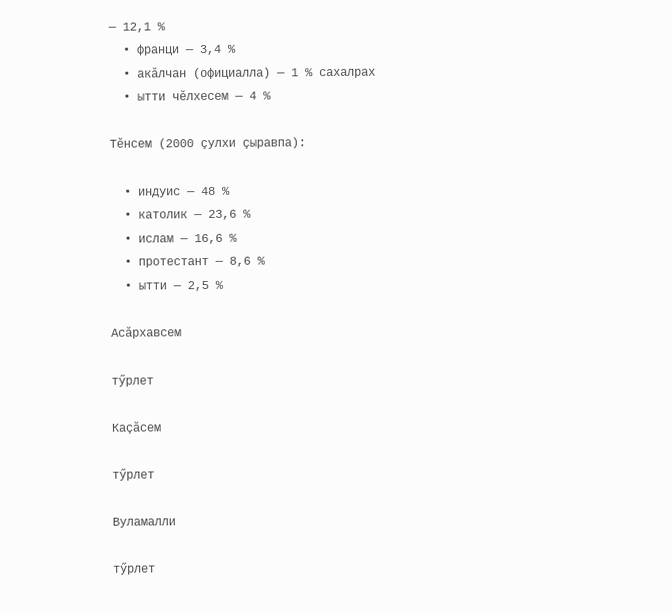— 12,1 %
  • франци — 3,4 %
  • акăлчан (официалла) — 1 % сахалрах
  • ытти чĕлхесем — 4 %

Тĕнсем (2000 çулхи çыравпа):

  • индуис — 48 %
  • католик — 23,6 %
  • ислам — 16,6 %
  • протестант — 8,6 %
  • ытти — 2,5 %

Асăрхавсем

тӳрлет

Каçăсем

тӳрлет

Вуламалли

тӳрлет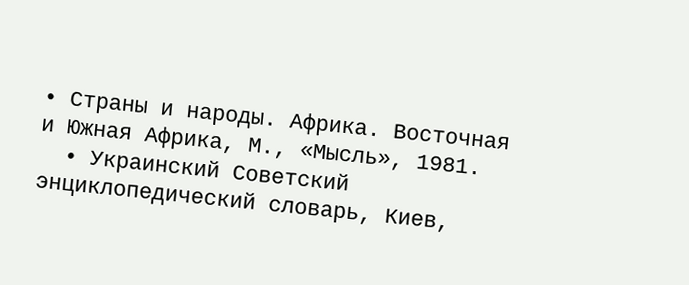• Страны и народы. Африка. Восточная и Южная Африка, М., «Мысль», 1981.
  • Украинский Советский энциклопедический словарь, Киев,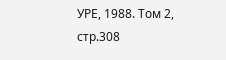УРЕ, 1988. Том 2, стр.308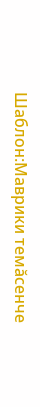Шаблон:Маврики темăсенче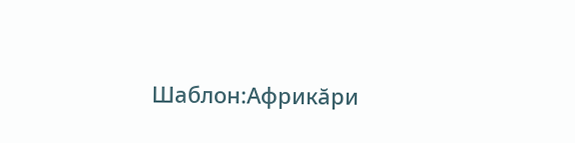Шаблон:Африкăри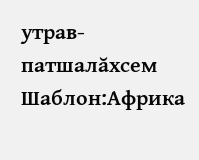утрав-патшалăхсем Шаблон:Африка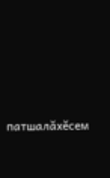патшалăхĕсем